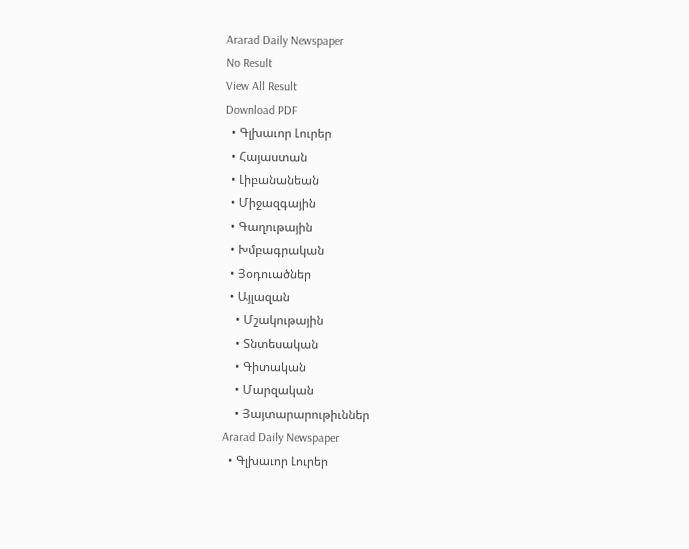Ararad Daily Newspaper
No Result
View All Result
Download PDF
  • Գլխաւոր Լուրեր
  • Հայաստան
  • Լիբանանեան
  • Միջազգային
  • Գաղութային
  • Խմբագրական
  • Յօդուածներ
  • Այլազան
    • Մշակութային
    • Տնտեսական
    • Գիտական
    • Մարզական
    • Յայտարարութիւններ
Ararad Daily Newspaper
  • Գլխաւոր Լուրեր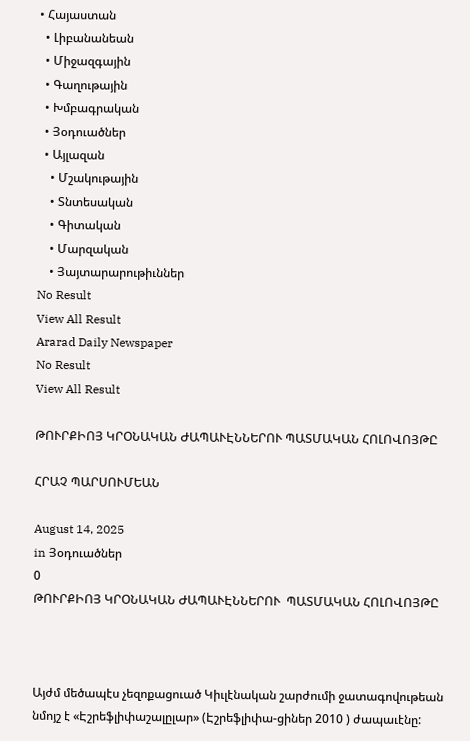• Հայաստան
  • Լիբանանեան
  • Միջազգային
  • Գաղութային
  • Խմբագրական
  • Յօդուածներ
  • Այլազան
    • Մշակութային
    • Տնտեսական
    • Գիտական
    • Մարզական
    • Յայտարարութիւններ
No Result
View All Result
Ararad Daily Newspaper
No Result
View All Result

ԹՈՒՐՔԻՈՅ ԿՐՕՆԱԿԱՆ ԺԱՊԱՒԷՆՆԵՐՈՒ ՊԱՏՄԱԿԱՆ ՀՈԼՈՎՈՅԹԸ

ՀՐԱՉ ՊԱՐՍՈՒՄԵԱՆ

August 14, 2025
in Յօդուածներ
0
ԹՈՒՐՔԻՈՅ ԿՐՕՆԱԿԱՆ ԺԱՊԱՒԷՆՆԵՐՈՒ  ՊԱՏՄԱԿԱՆ ՀՈԼՈՎՈՅԹԸ



Այժմ մեծապէս չեզոքացուած Կիւլէնական շարժումի ջատագովութեան նմոյշ է «Էշրեֆլիփաշալըլար» (Էշրեֆլիփա-ցիներ 2010 ) ժապաւէնը: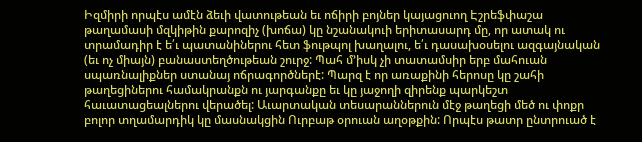Իզմիրի որպէս ամէն ձեւի վատութեան եւ ոճիրի բոյներ կայացուող Էշրեֆփաշա թաղամասի մզկիթին քարոզիչ (խոճա) կը նշանակուի երիտասարդ մը, որ ատակ ու տրամադիր է ե՛ւ պատանիներու հետ ֆութպոլ խաղալու, ե՛ւ դասախօսելու ազգայնական (եւ ոչ միայն) բանաստեղծութեան շուրջ: Պահ մ’իսկ չի տատամսիր երբ մահուան սպառնալիքներ ստանայ ոճրագործներէ: Պարզ է որ առաքինի հերոսը կը շահի թաղեցիներու համակրանքն ու յարգանքը եւ կը յաջողի զիրենք պարկեշտ հաւատացեալներու վերածել: Աւարտական տեսարաններուն մէջ թաղեցի մեծ ու փոքր բոլոր տղամարդիկ կը մասնակցին Ուրբաթ օրուան աղօթքին: Որպէս թատր ընտրուած է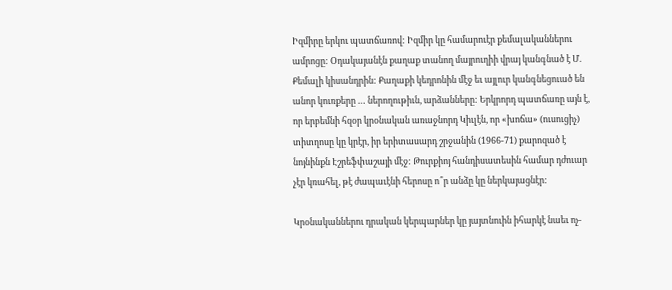Իզմիրը երկու պատճառով: Իզմիր կը համարուէր քեմալականներու ամրոցը: Օդակայանէն քաղաք տանող մայրուղիի վրայ կանգնած է Մ. Քեմալի կիսանդրին: Քաղաքի կեդրոնին մէջ եւ այլուր կանգնեցուած են անոր կուռքերը … ներողութիւն, արձանները: Երկրորդ պատճառը այն է, որ երբեմնի հզօր կրօնական առաջնորդ Կիւլէն, որ «խոճա» (ուսուցիչ) տիտղոսը կը կրէր, իր երիտասարդ շրջանին (1966-71) քարոզած է նոյնինքն Էշրեֆփաշայի մէջ: Թուրքիոյ հանդիսատեսին համար դժուար չէր կռահել, թէ ժապաւէնի հերոսը ո՞ր անձը կը ներկայացնէր:

Կրօնականներու դրական կերպարներ կը յայտնուին իհարկէ նաեւ ոչ-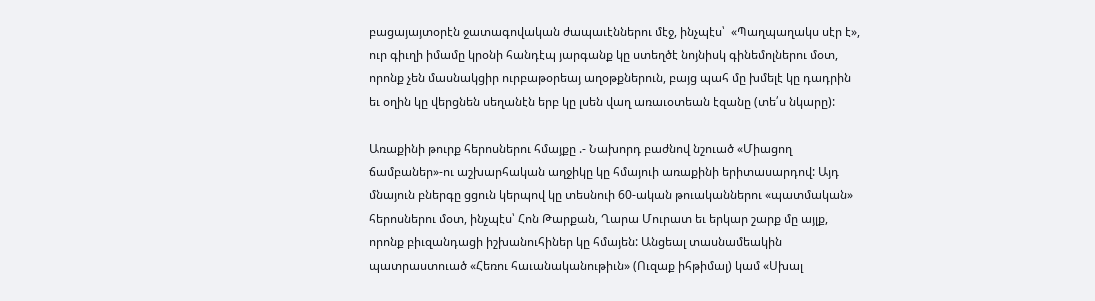բացայայտօրէն ջատագովական ժապաւէններու մէջ, ինչպէս՝  «Պաղպաղակս սէր է», ուր գիւղի իմամը կրօնի հանդէպ յարգանք կը ստեղծէ նոյնիսկ գինեմոլներու մօտ, որոնք չեն մասնակցիր ուրբաթօրեայ աղօթքներուն, բայց պահ մը խմելէ կը դադրին եւ օղին կը վերցնեն սեղանէն երբ կը լսեն վաղ առաւօտեան էզանը (տե՛ս նկարը):

Առաքինի թուրք հերոսներու հմայքը .- Նախորդ բաժնով նշուած «Միացող ճամբաներ»-ու աշխարհական աղջիկը կը հմայուի առաքինի երիտասարդով: Այդ մնայուն բներգը ցցուն կերպով կը տեսնուի 60-ական թուականներու «պատմական» հերոսներու մօտ, ինչպէս՝ Հոն Թարքան, Ղարա Մուրատ եւ երկար շարք մը այլք, որոնք բիւզանդացի իշխանուհիներ կը հմայեն: Անցեալ տասնամեակին պատրաստուած «Հեռու հաւանականութիւն» (Ուզաք իհթիմալ) կամ «Սխալ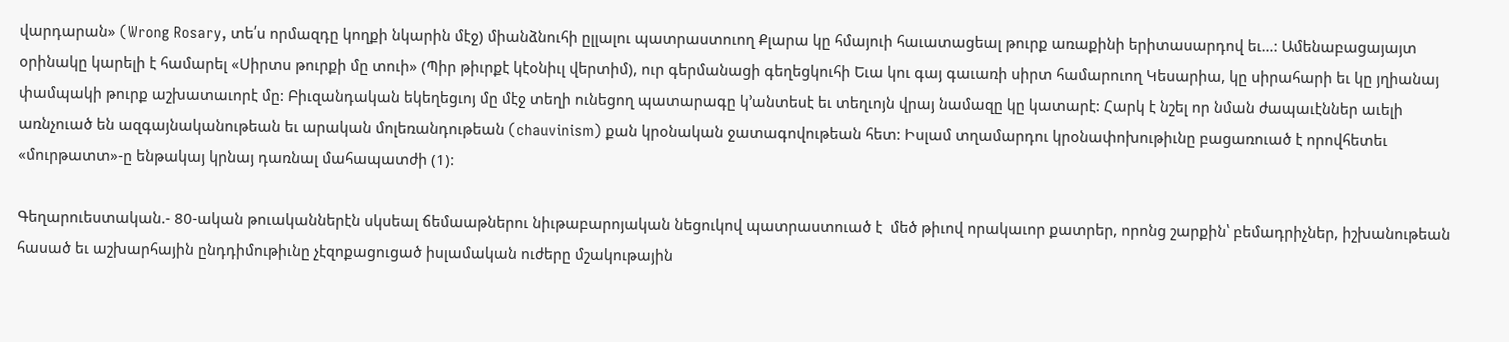վարդարան» (Wrong Rosary, տե՛ս որմազդը կողքի նկարին մէջ) միանձնուհի ըլլալու պատրաստուող Քլարա կը հմայուի հաւատացեալ թուրք առաքինի երիտասարդով եւ…: Ամենաբացայայտ օրինակը կարելի է համարել «Սիրտս թուրքի մը տուի» (Պիր թիւրքէ կէօնիւլ վերտիմ), ուր գերմանացի գեղեցկուհի Եւա կու գայ գաւառի սիրտ համարուող Կեսարիա, կը սիրահարի եւ կը յղիանայ փամպակի թուրք աշխատաւորէ մը: Բիւզանդական եկեղեցւոյ մը մէջ տեղի ունեցող պատարագը կ’անտեսէ եւ տեղւոյն վրայ նամազը կը կատարէ: Հարկ է նշել որ նման ժապաւէններ աւելի առնչուած են ազգայնականութեան եւ արական մոլեռանդութեան (chauvinism) քան կրօնական ջատագովութեան հետ: Իսլամ տղամարդու կրօնափոխութիւնը բացառուած է որովհետեւ «մուրթատտ»-ը ենթակայ կրնայ դառնալ մահապատժի (1):

Գեղարուեստական.- 80-ական թուականներէն սկսեալ ճեմաաթներու նիւթաբարոյական նեցուկով պատրաստուած է  մեծ թիւով որակաւոր քատրեր, որոնց շարքին՝ բեմադրիչներ, իշխանութեան հասած եւ աշխարհային ընդդիմութիւնը չէզոքացուցած իսլամական ուժերը մշակութային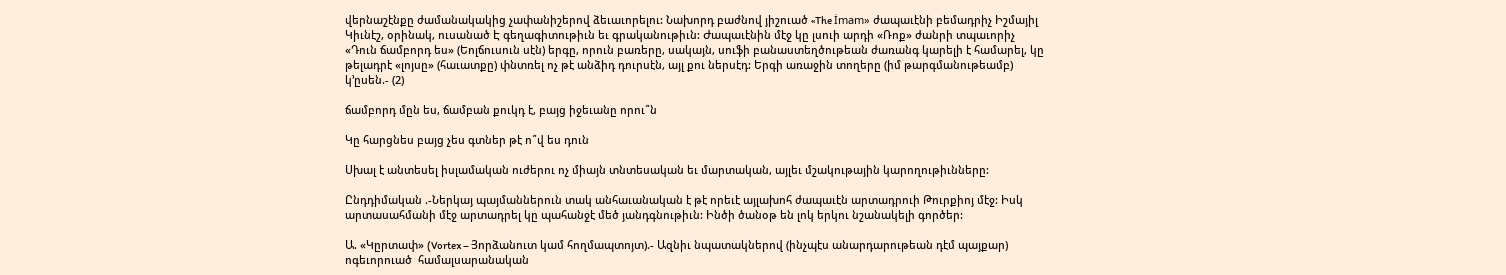վերնաշէնքը ժամանակակից չափանիշերով ձեւաւորելու: Նախորդ բաժնով յիշուած «The İmam» ժապաւէնի բեմադրիչ Իշմայիլ Կիւնէշ, օրինակ, ուսանած Է գեղագիտութիւն եւ գրականութիւն: Ժապաւէնին մէջ կը լսուի արդի «Ռոք» ժանրի տպաւորիչ «Դուն ճամբորդ ես» (Եոլճուսուն սէն) երգը, որուն բառերը, սակայն, սուֆի բանաստեղծութեան ժառանգ կարելի է համարել, կը թելադրէ «լոյսը» (հաւատքը) փնտռել ոչ թէ անձիդ դուրսէն, այլ քու ներսէդ: Երգի առաջին տողերը (իմ թարգմանութեամբ) կ’ըսեն.- (2)

ճամբորդ մըն ես, ճամբան քուկդ է, բայց իջեւանը որու՞ն

Կը հարցնես բայց չես գտներ թէ ո՞վ ես դուն

Սխալ է անտեսել իսլամական ուժերու ոչ միայն տնտեսական եւ մարտական, այլեւ մշակութային կարողութիւնները:

Ընդդիմական .-Ներկայ պայմաններուն տակ անհաւանական է թէ որեւէ այլախոհ ժապաւէն արտադրուի Թուրքիոյ մէջ: Իսկ արտասահմանի մէջ արտադրել կը պահանջէ մեծ յանդգնութիւն: Ինծի ծանօթ են լոկ երկու նշանակելի գործեր:

Ա. «Կըրտափ» (Vortex – Յորձանուտ կամ հողմապտոյտ).- Ազնիւ նպատակներով (ինչպէս անարդարութեան դէմ պայքար) ոգեւորուած  համալսարանական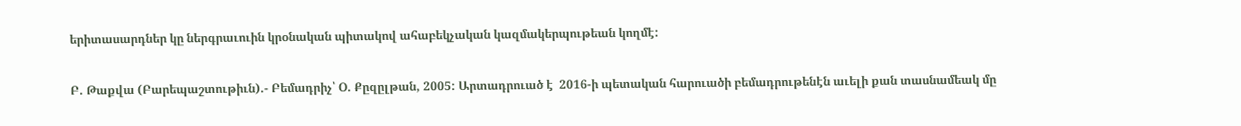երիտասարդներ կը ներգրաւուին կրօնական պիտակով ահաբեկչական կազմակերպութեան կողմէ:

Բ. Թաքվա (Բարեպաշտութիւն).- Բեմադրիչ՝ Օ. Քըզըլթան, 2005: Արտադրուած է  2016-ի պետական հարուածի բեմադրութենէն աւելի քան տասնամեակ մը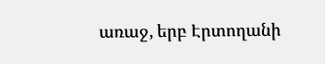առաջ, երբ Էրտողանի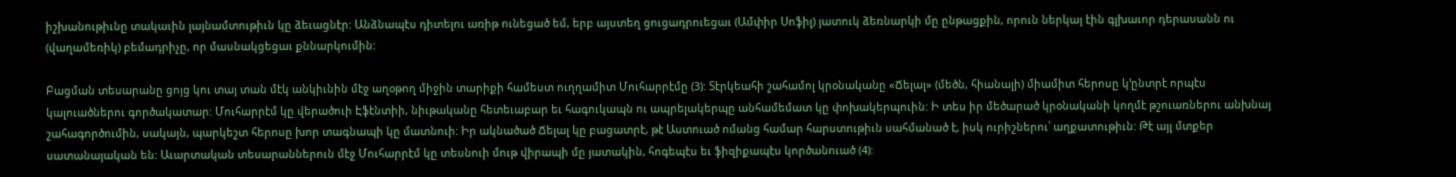իշխանութիւնը տակաւին լայնամտութիւն կը ձեւացնէր: Անձնապէս դիտելու առիթ ունեցած եմ, երբ այստեղ ցուցադրուեցաւ (Ամփիր Սոֆիլ) յատուկ ձեռնարկի մը ընթացքին, որուն ներկայ էին գլխաւոր դերասանն ու (վաղամեռիկ) բեմադրիչը, որ մասնակցեցաւ քննարկումին:

Բացման տեսարանը ցոյց կու տայ տան մէկ անկիւնին մէջ աղօթող միջին տարիքի համեստ ուղղամիտ Մուհարրէմը (3): Տէրկեահի շահամոլ կրօնականը «Ճելալ» (մեծն, հիանալի) միամիտ հերոսը կ’ընտրէ որպէս կալուածներու գործակատար: Մուհարրէմ կը վերածուի Էֆէնտիի, նիւթականը հետեւաբար եւ հագուկապն ու ապրելակերպը անհամեմատ կը փոխակերպուին: Ի տես իր մեծարած կրօնականի կողմէ թշուառներու անխնայ շահագործումին, սակայն, պարկեշտ հերոսը խոր տագնապի կը մատնուի: Իր ակնածած Ճելալ կը բացատրէ, թէ Աստուած ոմանց համար հարստութիւն սահմանած է, իսկ ուրիշներու՝ աղքատութիւն: Թէ այլ մտքեր սատանայական են: Աւարտական տեսարաններուն մէջ Մուհարրէմ կը տեսնուի մութ վիրապի մը յատակին, հոգեպէս եւ ֆիզիքապէս կործանուած (4):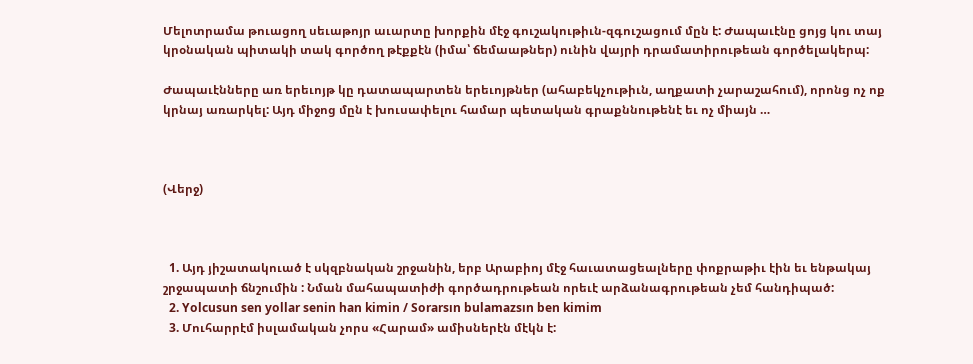Մելոտրամա թուացող սեւաթոյր աւարտը խորքին մէջ գուշակութիւն-զգուշացում մըն է: Ժապաւէնը ցոյց կու տայ կրօնական պիտակի տակ գործող թէքքէն (իմա՝ ճեմաաթներ) ունին վայրի դրամատիրութեան գործելակերպ:

Ժապաւէնները առ երեւոյթ կը դատապարտեն երեւոյթներ (ահաբեկչութիւն, աղքատի չարաշահում), որոնց ոչ ոք կրնայ առարկել: Այդ միջոց մըն է խուսափելու համար պետական գրաքննութենէ եւ ոչ միայն …



(Վերջ)



  1. Այդ յիշատակուած է սկզբնական շրջանին, երբ Արաբիոյ մէջ հաւատացեալները փոքրաթիւ էին եւ ենթակայ շրջապատի ճնշումին : Նման մահապատիժի գործադրութեան որեւէ արձանագրութեան չեմ հանդիպած:
  2. Yolcusun sen yollar senin han kimin / Sorarsın bulamazsın ben kimim
  3. Մուհարրէմ իսլամական չորս «Հարամ» ամիսներէն մէկն է: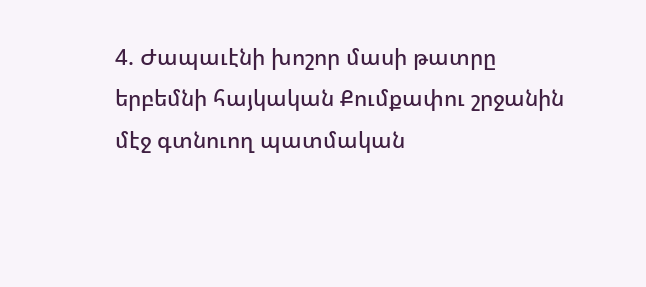4. Ժապաւէնի խոշոր մասի թատրը երբեմնի հայկական Քումքափու շրջանին մէջ գտնուող պատմական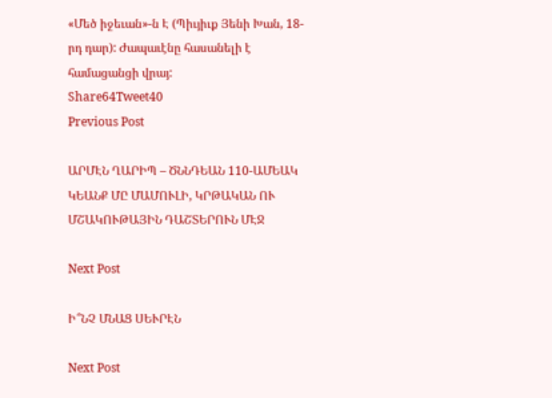«Մեծ իջեւան»-ն Է (Պիւյիւք Յենի Խան, 18-րդ դար): Ժապաւէնը հասանելի է համացանցի վրայ:
Share64Tweet40
Previous Post

ԱՐՄԷՆ ՂԱՐԻՊ – ԾՆՆԴԵԱՆ 110-ԱՄԵԱԿ ԿԵԱՆՔ ՄԸ ՄԱՄՈՒԼԻ, ԿՐԹԱԿԱՆ ՈՒ ՄՇԱԿՈՒԹԱՅԻՆ ԴԱՇՏԵՐՈՒՆ ՄԷՋ

Next Post

Ի՞ՆՉ ՄՆԱՑ ՍԵՒՐԷՆ

Next Post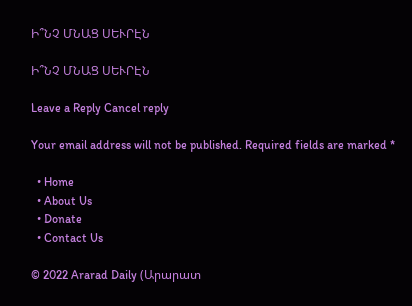Ի՞ՆՉ ՄՆԱՑ ՍԵՒՐԷՆ

Ի՞ՆՉ ՄՆԱՑ ՍԵՒՐԷՆ

Leave a Reply Cancel reply

Your email address will not be published. Required fields are marked *

  • Home
  • About Us
  • Donate
  • Contact Us

© 2022 Ararad Daily (Արարատ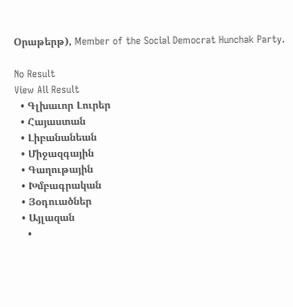Օրաթերթ), Member of the Social Democrat Hunchak Party.

No Result
View All Result
  • Գլխաւոր Լուրեր
  • Հայաստան
  • Լիբանանեան
  • Միջազգային
  • Գաղութային
  • Խմբագրական
  • Յօդուածներ
  • Այլազան
    •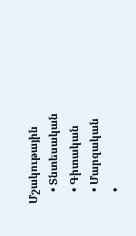Մշակութային
    • Տնտեսական
    • Գիտական
    • Մարզական
    •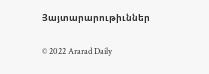Յայտարարութիւններ

© 2022 Ararad Daily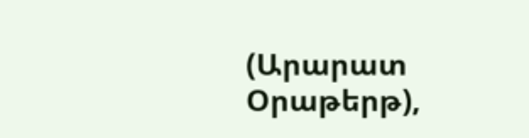(Արարատ Օրաթերթ),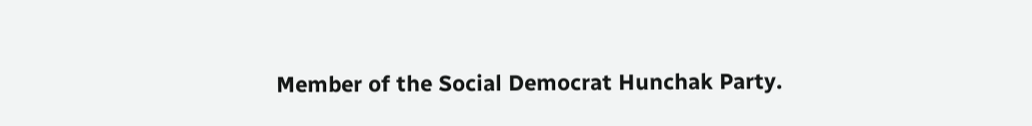Member of the Social Democrat Hunchak Party.